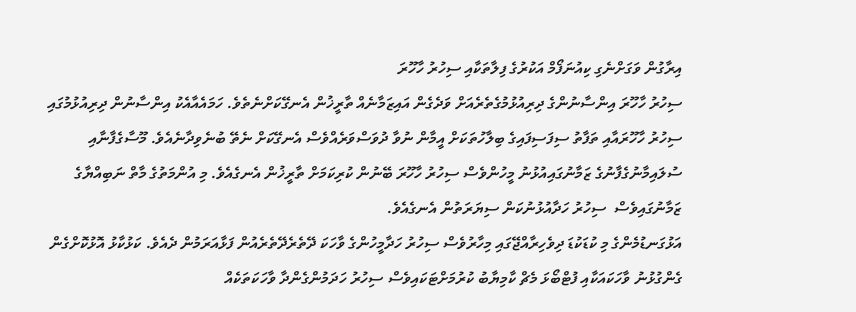އިރާގުން ވަގަށްނެގި ކިއުނަފޯމް އަކުރުގެ ފިލާތަކާއި ސިހުރު ހާހޫރަ
ސިހުރު ހާހޫރަ އިންސާނުންގެ ދިރިއުޅުމުގެތެރެއަށް ވަދެގެން އައިޒަމާނެއް ތާރީޚުން އެނގޭކަށްނެތެވެ. ހަމައެއާއެކު އިންސާނުން ދިރިއުޅުމުގައި ސިހުރު ހާހޫރައާއި ތަފާތު ސިފަސިފައިގެ ބިލާހުތަކަށް އީމާން ނުވާ ދުވަސްވަރެއްވެސް އެނގޭކަށް ނެތޭ ބުނެވިދާނެއެވެ. މޫސާގެފާނާއި ސުލައިމާނުގެފާނުގެ ޒަމާނުގައިއުޅުނު މީހުންވެސް ސިހުރު ހާހޫރަ ބޭނުން ކުރިކަމަށް ތާރީޚުން އެނގެއެވެ. މި އުންމަތުގެ މާތް ނަބިއްޔާގެ ޒަމާނުގައިވެސް  ސިހުރު ހަދާއުޅުނުކަން ސިޔަރަތުން އެނގެއެވެ.
އަޅުގަނޑުމެންގެ މި ކުޑަކުޑަ ދިވެހިރާއްޖޭގައި މިހާރުވެސް ސިހުރު ހަދާމީހުންގެ ވާހަކަ ދޭތެރެދޭތެރެއުން ފަޅާއަރަމުން ދެއެވެ. ކަޅުކާޅު އޮޅުކޮށްގެން ގެންގުޅުނު ވާހަކައަކާއި ފުޓްބޯޅަ މެޗް ކާމިޔާބު ކުރުމަށްޓަކައިވެސް ސިހުރު ހަދަމުންގެންދާ ވާހަކަތަކެއް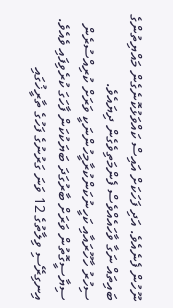ނޫހުން ފެނެއެވެ. އަދި ފަހަކަށް އައިސް ކައްވަޅުކޮނެގެން މައްޔިތުންގެ ބައިތައް ނަގާ ވާހައެއްވެސް ފެންމަތިވެގެން ދިޔައެވެ.
ސިހުރު ހާހޫރައާއި ކަހީނުކަންކުރާމީހުންނަކީ ވަރަށް ކުރިއްސުރެން ސިޔާސީގޮތުން ވަރަށް ބާރުގަދަ ބަޔަކުކަން ފާހަގަ ކުރެވިފައި ވެއެވެ. އިނގިރޭސި ވިލާތުގެ 12 ވަނަ ގަރުނުގެ ފަހުގެ ތާރީޚުގައި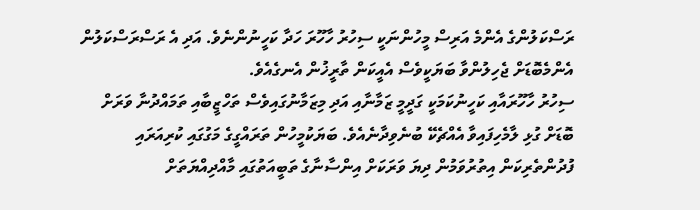ރަސްކަލުންގެ އެންމެ އަރިސް މީހުންނަކީ ސިހުރު ހާހޫރަ ހަދާ ކަހީނުންނެވެ. އަދި އެ ރަސްރަސްކަލުން އެންމެބޮޑަށް ޖެހިލުންވާ ބަޔަކީވެސް އެއީކަން ތާރީޚުން އެނގެއެވެ.
ސިހުރު ހާހޫރައާއި ކަހީނުކަމަކީ ގަދީމީ ޒަމާނާއި އަދި މިޒަމާނުގައިވެސް ތަހްޒީބާއި ތަމައްދުނާ ވަރަށް ބޮޑަށް ގުޅި ލާމެހިފައިވާ އެއްޗެކޭ ބުނެވިދާނެއެވެ. ބަޔަކުމީހުން ތަރައްގީގެ މަގުގައި ކުރިއަރައި ފުދުންތެރިކަން އިތުރުވަމުން ދިޔަ ވަރަކަށް އިންސާނާގެ ތަބީއަތުގައި މާއްދިއްޔަތަށް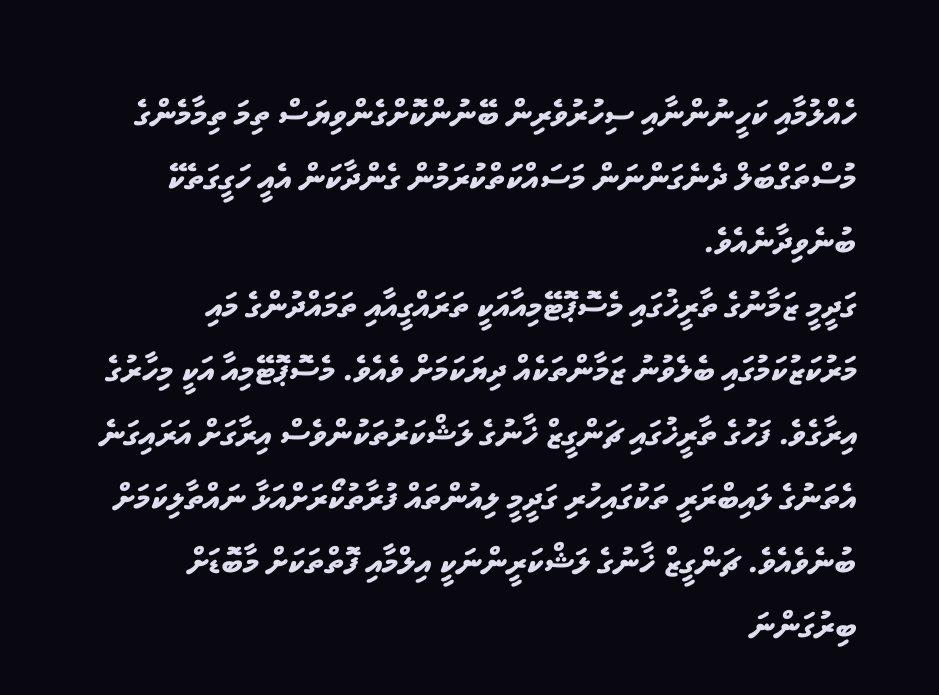ހެއްލުމާއި ކަހީނުންނާއި ސިހުރުވެރިން ބޭނުންކޮށްގެންވިޔަސް ތިމަ ތިމާމެންގެ މުސްތަގްބަލް ދެނެގަންނަން މަސައްކަތްކުރަމުން ގެންދާކަން އެއީ ހަގީގަތެކޭ ބުނެވިދާނެއެވެ.
ގަދީމީ ޒަމާނުގެ ތާރީޚުގައި މެސޮޕޮޓޭމިއާއަކީ ތަރައްގީއާއި ތަމައްދުންގެ މައި މަރުކަޒުކަމުގައި ބެލެވުނު ޒަމާންތަކެއް ދިޔަކަމަށް ވެއެވެ. މެސޮޕޮޓޭމިއާ އަކީ މިހާރުގެ އިރާގެވެ. ފަހުގެ ތާރީޚުގައި ޗަންގީޒް ޚާނުގެ ލަޝްކަރުތަކުންވެސް އިރާގަށް އަރައިގަނެ އެތަނުގެ ލައިބްރަރީ ތަކުގައިހުރި ގަދީމީ ލިއުންތައް ފުރާތުކޯރަށްއަޅާ ނައްތާލިކަމަށް ބުނެވެއެވެ. ޗަންގީޒް ޚާނުގެ ލަޝްކަރީންނަކީ އިލްމާއި ފޮތްތަކަށް މާބޮޑަށް ބިރުގަންނަ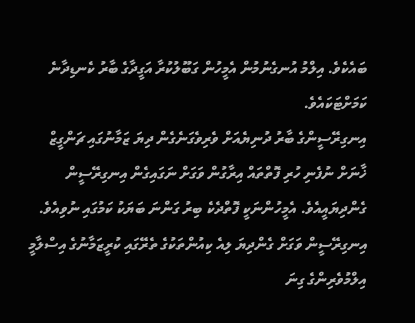ބައެކެވެ. އިލްމު އުނގެނުމުން އެމީހުން ގަބޫލުކުރާ އަގީދާގެ ބާރު ކެނޑިދާނެ ކަމަށްޓަކައެވެ.
އިނގިރޭސީންގެ ބާރު ދުނިޔެއަށް ވެރިވެގަނެގެން ދިޔަ ޒަމާނުގައި ޗަންގީޒް ޚާނަށް ނުފެނި ހުރި ފޮތްތައް އިރާގުން ވަގަށް ނަގައިގެން އިނގިރޭސީން ގެންދިޔައީއެވެ. އެމީހުންނަކީ ފޮތްދެކެ ބިރު ގަންނަ ބަޔަކު ކަމުގައި ނުވިއެވެ. އިނގިރޭސީން ވަގަށް ގެންދިޔަ ލިއެ ކިއުންތަކުގެ ތެރޭގައި ކުރީޒަމާނުގެ އިސްލާމީ އިލްމުވެރިންގެ ގިނަ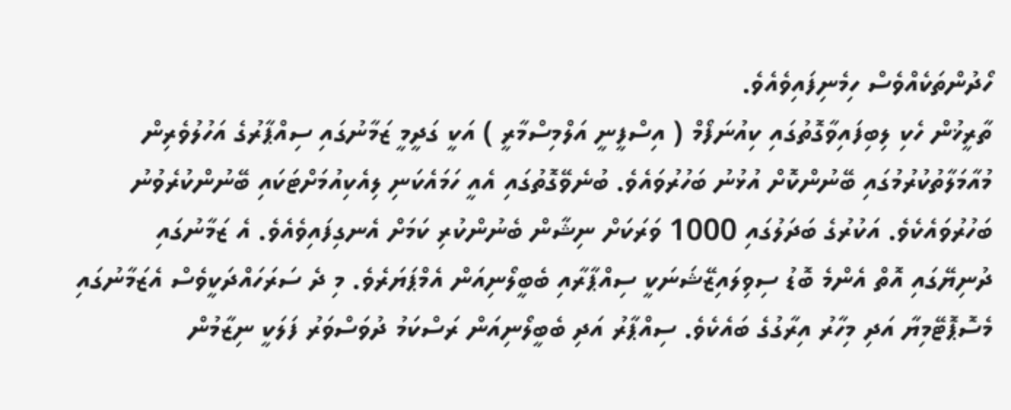ހޯދުންތަކެއްވެސް ހިމެނިފައިވެއެވެ.
ތާރީޚުން ހެކި ލިބިފައިވާގޮތުގައި ކިއުނަފޯމް ( އިސްފީނީ އަލްމިސްމާރީ ) އަކީ ގަދީމީ ޒަމާނުގައި ސިއްޕާރުގެ އަހުލުވެރިން މުއާމަލާތުކުރުމުގައި ބޭނުންކޮށް އުޅުނު ބަހުރުވައެވެ. ބުނެވޭގޮތުގައި އެއީ ހަމައެކަނި ލިއެކިއުމަށްޓަކައި ބޭނުންކުރެވުނު ބަހުރުވައެކެވެ. އަކުރުގެ ބަދަލުގައި 1000 ވަރަކަށް ނިޝާން ބެނުންކުރި ކަމަށް އެނގިފައިވެއެވެ. އެ ޒަމާނުގައި ދުނިޔޭގައި އޮތް އެންމެ ބޮޑު ސިވިލައިޒޭޝަނަކީ ސިއްޕާރާއި ބެބީލޯނިއަން އެމްޕަޔަރެވެ. މި ދެ ސަރަހައްދަކީވެސް އެޒަމާނުގައި މެސޮޕޮޓޭމިޔާ އަދި މިހާރު އިރާގުގެ ބައެކެވެ. ސިއްޕާރު އަދި ބެބީލޯނިއަން ރަސްކަމު ދުވަސްވަރު ފަލަކީ ނިޒާމުން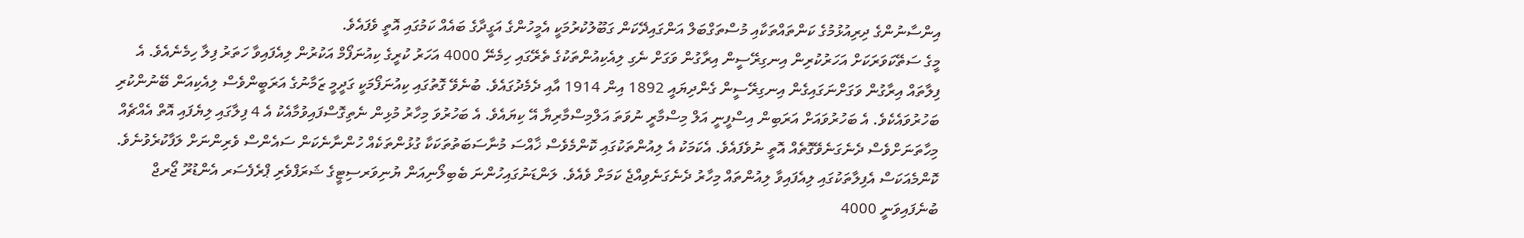އިންސާނުންގެ ދިރިއުޅުމުގެ ކަންތައްތަކާއި މުސްތަގްބަލް އަންގައިދޭކަން ގަބޫލުކުރުމަކީ އެމީހުންގެ އަގީދާގެ ބައެއް ކަމުގައި އޮތީ ވެފައެވެ.
މީގެ ސަތޭކަވަރަކަށް އަހަރުކުރިން އިނގިރޭސީން އިރާގުން ވަގަށް ނެގި ލިއެކިއުންތަކުގެ ތެރޭގައި ހިމެނޭ 4000 އަހަރު ކުރީގެ ކިއުނަފޯމް އަކުރުން ލިއެފައިވާ ހަތަރު ފިލާ ހިމެނެއެވެ. އެ ފިލާތައް އިރާގުން ވަގަށްނަގައިގެން އިނގިރޭސީން ގެންދިޔައީ 1892 އިން 1914 އާއި ދެމެދުގައެވެ. ބުނެވޭ ގޮތުގައި ކިއުނަފޯމަކީ ގަދީމީ ޒަމާނުގެ އަރަބީންވެސް ލިއެކިއަން ބޭނުންކުރި ބަހުރުވައެކެވެ. އެ ބަހުރުވައަށް އަރަބިން އިސްފީނީ އަލް މިސްމާރީ ނުވަތަ އަލްމިސްމާރިޔާ އޭ ކިޔައެވެ. އެ ބަހުރުވަ މިހާރު މުޅިން ނެތިގޮސްފައިވުމާއެކު އެ 4 ފިލާގައި ލިޔެފައި އޮތް އެއްޗެއް މިހާތަނަށްވެސް ދެނެގަނެވޭގޮތެއް އޮތީ ނުވެފައެވެ. އެކަމަކު އެ ލިއުންތަކުގައި ކޮންމެވެސް ޚާއްސަ މުނާސަބަތުތަކަކާ ގުޅުންތަކެއް ހުންނާނެކަން ސައެންސް ވެރިންނަށް ލަފާކުރެވުނެވެ.
ކޮންމެއަކަސް އެފިލާތަކުގައި ލިއެފައިވާ ލިއުންތައް މިހާރު ދެނެގަނެވިއްޖެ ކަމަށް ވެއެވެ. ލަންޑަނުގައިހުންނަ ބެބިލޯނިއަން ޔުނިވަރސިޓީގެ ޝަރަފްވެރި ޕްރެފެސަރ އެންޑުރޫ ޖޯރޖް ބުނެފައިވަނީ 4000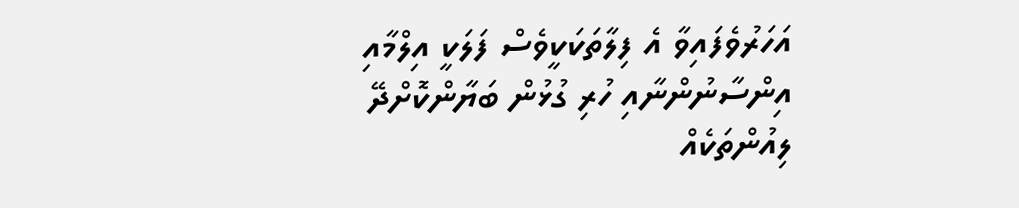އަހަރުވެފައިވާ އެ ފިލާތަކަކީވެސް ފަލަކީ އިލްމާއި އިންސާނުންނާއި ހުރި ގުޅުން ބަޔާންކޮށްދޭ ލިއުންތަކެއް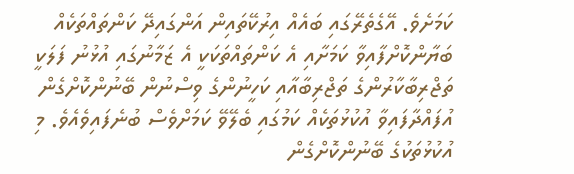ކަމަށެވެ. އޭގެތެރޭގައި ބައެއް އިރުކޭތައިން އަންގައިދޭ ކަންތައްތަކެއް ބަޔާންކޮށްފާއިވާ ކަމަށާއި އެ ކަންތައްތަކަކީ އެ ޒަމާނުގައި އުޅުނު ފަލަކީ ތަޖްރިބާކާރުންގެ ތަޖްރިބާއާއި ކަހީނުންގެ ވިސްނުން ބޭނުންކޮށްގެން އުފައްދާފައިވާ އުކުޅުތަކެއް ކަމުގައި ބެލޭވޭ ކަމަށްވެސް ބުނެފައިވެއެވެ. މި އުކުޅުތަކުގެ ބޭނުންކޮށްގެން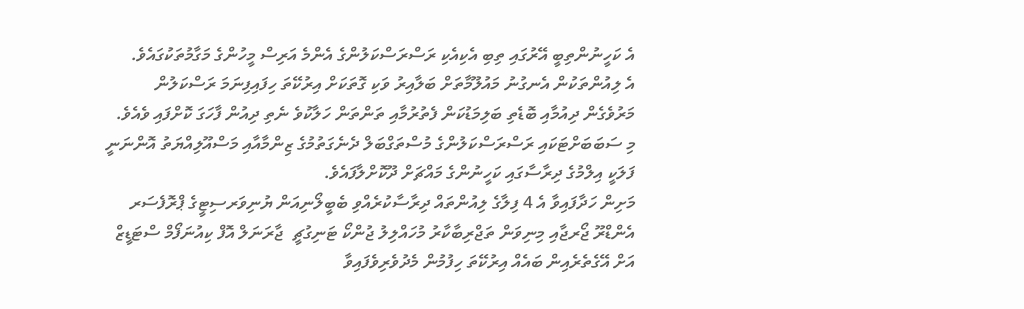އެ ކަހީނުންތިބީ އޭރުގައި ތިބި އެކިއެކި ރަސްރަސްކަލުންގެ އެންމެ އަރިސް މީހުންގެ މަގާމުތަކުގައެވެ.
އެ ލިއުންތަކުން އެނގުނު މައުލޫމާތަށް ބަލާއިރު ވަކި ގޮތަކަށް އިރުކޭތަ ހިފައިފިނަމަ ރަސްކަލުން މަރުވެގެން ދިއުމާއި ބޮޑެތި ބަލިމަޑުކަން ފެތުރުމާއި ތަންތަން ހަލާކުވެ ނެތި ދިއުން ފާހަގަ ކޮށްފައި ވެއެވެ. މި ސަބަބަށްޓަކައި ރަސްރަސްކަލުންގެ މުސްތަގްބަލް ދެނެގަތުމުގެ ޒިންމާއާއި މަސްއޫލިއްޔަތު އޮންނަނީ ފަލަކީ އިލްމުގެ ދިރާސާގައި ކަހީނުންގެ މައްޗަށް ދޫކޮށްލާފައެވެ.
މަށިން ހަދާފައިވާ އެ 4 ފިލާގެ ލިއުންތައް ދިރާސާކުރެއްވި ބެބީލޯނިއަން ޔުނިވަރސިޓީގެ ޕްރޮފެސަރ އެންޑްރޫ ޖޯރޖާއި މިނިވަން ތަޖްރިބާކާރު މުހައްލިލު ޖުންކޯ ޓަނިގުޗީ  ޖާރަނަލް އޮފް ކިއުނަފޯމް ސްޓަޑީޒް އަށް އޭގެތެރެއިން ބައެއް އިރުކޭތަ ހިފުމުން މެދުވެރިވެފައިވާ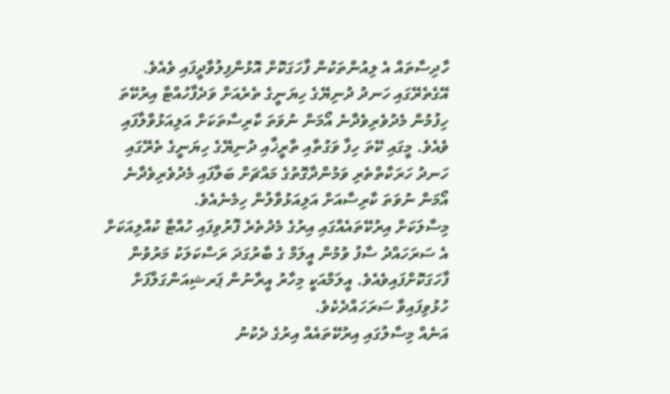ހާދިސާތައް އެ ލިއުންތަކުން ފާހަގަކޮށް އޮޅުންފިލުވާދީފައި ވެއެވެ.
އޭގެތެރޭގައި ހަނދު ދުނިޔޭގެ ހިޔަނީގެ ތެރެއަށް ވަދެފާހުއްޓާ އިރުކޭތަ ހިފުމުން މެދުވެރިވެދާނެ އޯމަން ނުވަތަ ކާރިސާތަކަށް އަލިއަޅުވާލާފައި ވެއެވެ. މީގައި ކޭތަ ހިފާ ވަގުތާއި ތާރީޚާއި ދުނިޔޭގެ ހިޔަނީގެ ތެރޭގައި ހަނދު ހަރަކާތްތެރި ވަމުންދާގޮތުގެ މައްޗަށް ބަލާފައި މެދުވެރިވެދާނެ އޯމަން ނުވަތަ ކާރިސާއަށް އަލިއަޅުވާލުން ހިމެނެއެވެ.
މިސާލަކަށް އިރުކޭތައެއްގައި އިރުގެ މެދުތެރެ ފޮރުވިފައި ހުއްޓާ ކުއްލިއަކަށް އެ ސަރަހައްދު ސާފު ވުމުން އީލަމް ގެ ބާރުގަދަ ރަސްކަލަކު މަރުވުން ފާހަގަކޮށްފައިވެއެވެ. އީލަމްއަކީ މިހާރު އީރާނުން ޕަރޝިއަންގަލްފަށް ހުޅުވިފައިވާ ސަރަހައްދެކެވެ.
އަނެއް މިސާލުގައި އިރުކޭތައެއް އިރުގެ ދެކުނު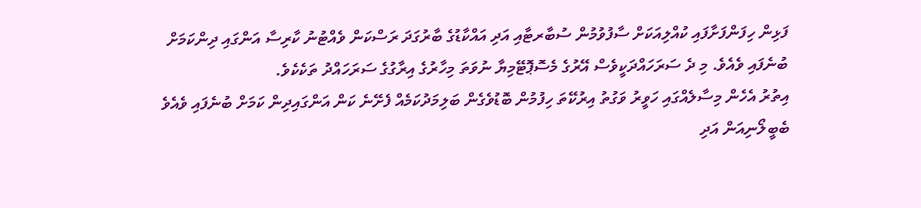ފަޅިން ހިފަންފަށާފައި ކުއްލިއަކަށް ސާފުވުމުން ސުބާރޓާއި އަދި އައްކާޑުގެ ބާރުގަދަ ރަސްކަން ވެއްޓުނު ކާރިސާ އަންގައި ދިންކަމަށް  ބުނެފައި ވެއެވެ. މި ދެ ސަރަހައްދަކީވެސް އޭރުގެ މެސޮޕޮޓޭމިޔާ ނުވަތަ މިހާރުގެ އިރާގުގެ ސަރަހައްދު ތަކެކެވެ.
އިތުރު އެހެން މިސާލެއްގައި ހަވީރު ވަގުތު އިރުކޭތަ ހިފުމުން ބޮޑުވެގެން ބަލިމަދުކަމެއް ފެށޭނެ ކަން އަންގައިދިން ކަމަށް ބުނެފައި ވެއެވެ
ބެބީލޯނިއަން އަދި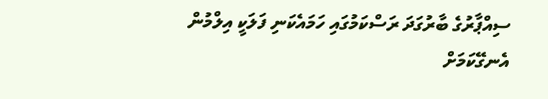ސިއްޕާރުގެ ބާރުގަދަ ރަސްކަމުގައި ހަމައެކަނި ފަލަކީ އިލްމުން އެނގޭކަމަށް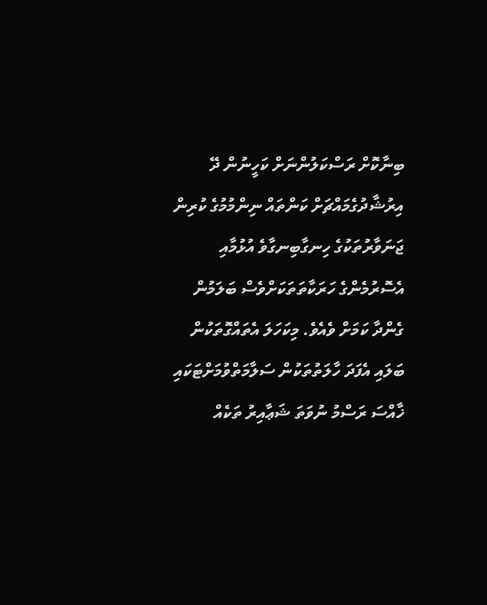ބިނާކޮށް ރަސްކަލުންނަށް ކަހީނުން ދޭ އިރުޝާދުގެމައްޗަށް ކަންތައް ނިންމުމުގެ ކުރިން ޖަނަވާރުތަކުގެ ހިނގާބިނގާވެ އުޅުމާއި އެސޮރުމެންގެ ހަރަކާތަތަކަށްވެސް ބަލަމުން ގެންދާ ކަމަށް ވެއެވެ. މިކަހަލަ އެތައްގޮތަކުން ބަލައި އެފަދަ ހާލަތުތަކުން ސަލާމަތްވުމަށްޓަކައި ޚާއްސަ ރަސްމު ނުވަތަ ޝަޢާއިރު ތަކެއް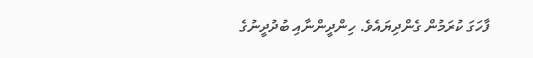ފާހަގަ ކުރަމުން ގެންދިޔައެވެ. ހިންދީންނާއި ބުދުދީނުގެ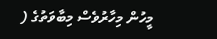މީހުން މިހާރުވެސް މިބާވަތުގެ (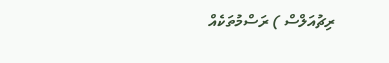ރިޗުއަލްސް ) ރަސްމުތަކެއް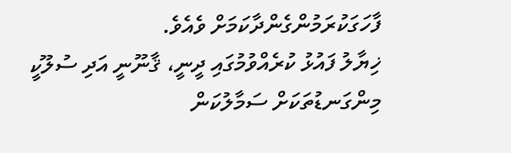ފާހަގަކުރަމުންގެންދާކަމަށް ވެއެވެ.
ޚިޔާލު ފައުޅު ކުރެއްވުމުގައި ދީނީ، ޤާނޫނީ އަދި ސުލޫކީ މިންގަނޑުތަކަށް ސަމާލުކަން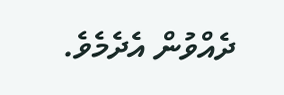ދެއްވުން އެދެމެވެ.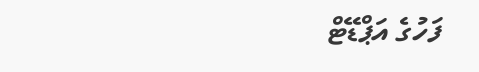ފަހުގެ އަޕްޑޭޓް